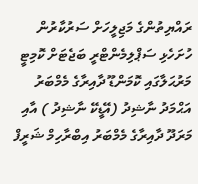ރައްޔިތުންގެ މަޖިލީހަށް ސަރުކާރުން ހުށަހެޅި ސަޕްލިމެންޓްރީ ބަޖެޓަށް ކޮމިޓީ މަރުޙަލާގައި ކޮމަންޑޫ ދާއިރާގެ މެމްބަރު އަޙްމަދު ނާޝިދު (އޭޑީކޭ ނާޝިދު ) އާއި މަރަދޫ ދާއިރާގެ މެމްބަރު އިބްރާހިމް ޝަރީފް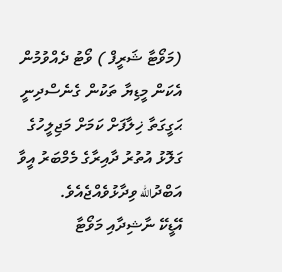(މަވޯޓާ ޝަރީފް ) ވޯޓު ދެއްވުމުން އެކަން މީޑިޔާ ތަކުން ގެނެސްދިނީ ޙަގީގަތާ ޚިލާފަށް ކަމަށް މަޖިލީހުގެ ގަލޮޅު އުތުރު ދާއިރާގެ މެމްބަރު އީވާ އަބްދުالله ވިދާޅުވެއްޖެއެވެ.
އޭޑީކޭ ނާޝިދާއި މަވޯޓާ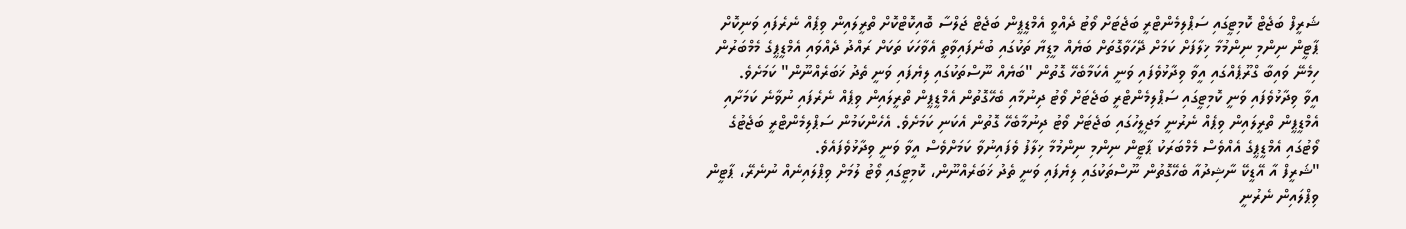ޝަރީފް ބަޖެޓް ކޮމިޓީގައި ސަޕްލިމެންޓްރީ ބަޖެޓަށް ވޯޓު ދެއްވީ އެމްޑީޕީން ބަޖެޓް ޖަލްސާ ބޮއިކޮޓްކޮށް ތްރީލައިން ވިޕެއް ނެރެފައި ވަނިކޮށް ޕާޓީން ނިންމި ނިންމުމާ ޚިލާފަށް ކަމަށް ދޭހަވާގޮތަށް ބަޔެއް މީޑިޔާ ތަކުގައި ބުނެފައިވާތީ އެވާހަކަ ތަކަށް ރައްދު ދެއްވައި އެމްޑީޕީގެ މެމްބަރުން ހިމެނޭ ވައިބާ ގްރޫޕެއްގައި އީވާ ވިދާޅުވެފައި ވަނީ އެކަމާބެހޭ ގޮތުން "ބަޔެއް ނޫސްތަކުގައި ލިޔެފައި ވަނީ ތެދު ޚަބަރެއްނޫން" ކަމަށެވެ.
އީވާ ވިދާޅުވެފައި ވަނީ ކޮމިޓީގައި ސަޕްލިމެންޓްރީ ބަޖެޓަށް ވޯޓު ދިނުމާއި ބެހޭގޮތުން އެމްޑީޕީން ތްރީލައިން ވިޕެއް ނެރެފައި ނުވާނެ ކަމަށާއި އެމްޑީޕީން ތްރީލައިން ވިޕެއް ނެރުނީ މަޖިލީހުގައި ބަޖެޓަށް ވޯޓު ދިނުމާބެހޭ ގޮތުން އެކަނި ކަމަށެވެ. އެހެންކަމުން ސަޕްލިމެންޓްރީ ބަޖެޓުގެ ވޯޓުގައި އެމްޑީޕީގެ އެއްވެސް މެމްބަރަކު ޕާޓީން ނިންމި ނިންމުމާ ޚިލާފު ވެފައިނުވާ ކަމަށްވެސް އީވާ ވަނީ ވިދާޅުވެފައެވެ.
"ޝަރީފް އާ އޭޑީކޭ ނާޝިދުއާ ބެހޭގޮތުން ނޫސްތަކުގައި ލިޔެފައި ވަނީ ތެދު ޚަބަރެއްނޫން، ކޮމިޓީގައި ވޯޓު ލުމަށް ވިޕްލައިނެއް ނުނެރޭ، ޕާޓީން ވިޕްލައިން ނެރުނީ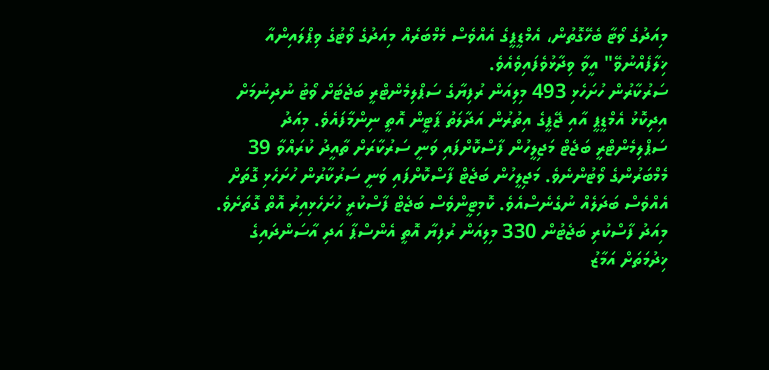މިއަދުގެ ވޯޓާ ބެހޭގޮތުން، އެމްޑީޕީގެ އެއްވެސް މެމްބަރެއް މިއަދުގެ ވޯޓުގެ ވިޕްލައިންއާ ޚިލާފެއްނުވޭ" އީވާ ވިދާޅުވެފައިވެއެވެ.
ސަރުކާރުން ހުށަހެޅި 493 މިލިއަން ރުފިޔާގެ ސަޕްލިމެންޓްރީ ބަޖެޓަށް ވޯޓު ނުދިނުމަށް އިދިކޮޅު އެމްޑީޕީ އާއި ޖޭޕީގެ އިތުރުން އަދާލަތު ޕާޓީން އޮތީ ނިންމާފައެވެ. މިއަދު ސަޕްލިމެންޓްރީ ބަޖެޓް މަޖިލީހުން ފާސްކޮށްފައި ވަނީ ސަރުކާރަށް ތާއީދު ކުރައްވާ 39 މެމްބަރުންގެ ވޯޓުންނެވެ. މަޖިލީހުން ބަޖެޓް ފާސްކޮށްފައި ވަނީ ސަރުކާރުން ހުށަހެޅި ގޮތަށް އެއްވެސް ބަދަލެއް ނުގެނެސްއެވެ. ކޮމިޓީންވެސް ބަޖެޓް ފާސްކުރީ ހުށަހެޅިއިރު އޮތް ގޮތަށެވެ.
މިއަދު ފާސްކުރި ބަޖެޓުން 330 މިލިއަން ރުފިޔާ އޮތީ އެންސްޕާ އަދި އާސަންދައިގެ ޚިދުމަތަށް އަމާޒު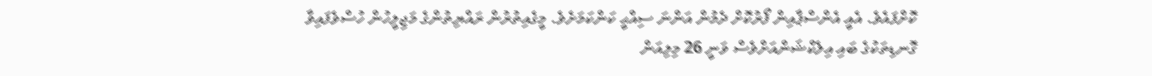ކޮށްފައެވެ. އެއީ އެންސްޕާއިން ފޯރުކޮށް ދެމުން އަންނަ ސިއްޙީ ކަންކަމަށެވެ. މީގެއިތުރުން ރައްޔިތުންގެ މަޖިލީހުން ހުސްވެފައިވާ ގޮނޑިތަކުގެ ބައި އިލެކްޝަންއަށްވެސް ވަނީ 26 މިލިއަން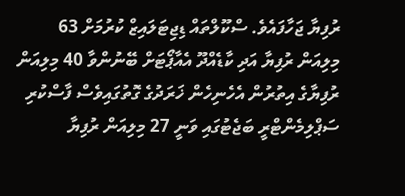ރުފިޔާ ޖަހާފައެވެ. ސްކޫލްތައް ޑިޖިޓަލައިޒް ކުރުމަށް 63 މިލިއަން ރުފިޔާ އަދި ކާޑެއްދޫ އެއާޕޯޓަށް ބޭނުންވާ 40 މިލިއަން ރުފިޔާގެ އިތުރުން އެހެނިހެން ޚަރަދުގެ ގޮތުގައިވެސް ފާސްކުރި ސަޕްލިމެންޓްރީ ބަޖެޓުގައި ވަނީ 27 މިލިއަން ރުފިޔާ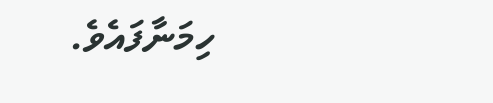ހިމަނާފައެވެ.